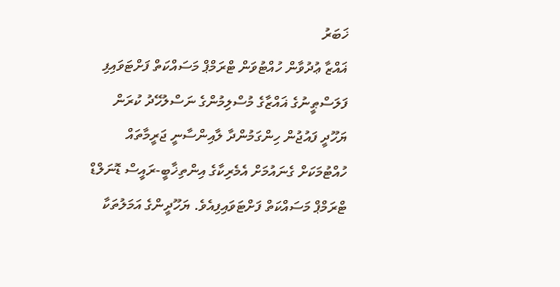ޚަބަރު
ޣައްޒާ ޢުދުވާން ހުއްޓުވަން ޓްރަމްޕް މަސައްކަތް ފަށްޓަވައިފި
ފަލަސްޠީނުގެ ޣައްޒާގެ މުސްލިމުންގެ ނަސްލުހޭދު ކުރަން ޔަހޫދީ ފައުޖުން ހިންގަމުންދާ ލާއިންސާނީ ޖަރީމާތައް ހުއްޓުމަކަށް ގެނައުމަށް އެމެރިކާގެ އިންތިޚާބީ-ރައީސް ޑޮނަލްޑް ޓްރަމްޕް މަސައްކަތް ފަށްޓަވައިފިއެވެ. ޔަހޫދީންގެ އަމަލުތަކާ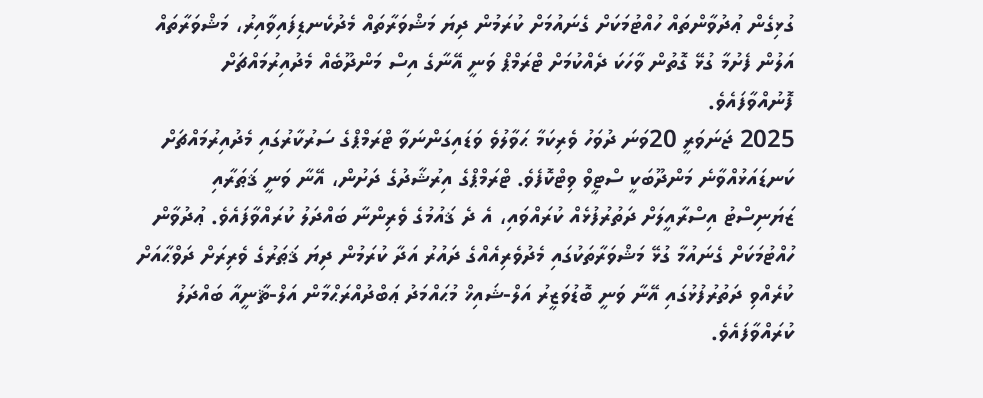ގުޅިގެން ޢުދުވާންތައް ހުއްޓުމަކަށް ގެނައުމަށް ކުރަމުން ދިޔަ މަޝްވަރާތައް މެދުކެނޑިފައިވާއިރު، މަޝްވަރާތައް އަލުން ފެށުމާ ގުޅޭ ގޮތުން ވާހަކަ ދެއްކުމަށް ޓްރަމްޕް ވަނީ އޭނާގެ އިސް މަންދޫބެއް މެދުއިރުމައްޗަށް ފޮނުއްވާފައެވެ.
2025 ޖަނަވަރީ 20ވަނަ ދުވަހު ވެރިކަމާ ޙަވާލުވެ ވަޑައިގަންނަވާ ޓްރަމްޕްގެ ސަރުކާރުގައި މެދުއިރުމައްޗަށް ކަނޑައަޅުއްވާނެ މަންދޫބަކީ ސްޓީވް ވިޓްކޮފެވެ. ޓްރަމްޕްގެ އިރުޝާދުގެ ދަށުން، އޭނާ ވަނީ ޤަޠަރާއި ޒަޔަނިސްޓު އިސްރާއީލަށް ދަތުރުފުޅެއް ކުރައްވައި، އެ ދެ ޤައުމުގެ ވެރިންނާ ބައްދަލު ކުރައްވާފައެވެ. ޢުދުވާން ހުއްޓުމަކަށް ގެނައުމާ ގުޅޭ މަޝްވަރާތަކުގައި މެދުވެރިއެއްގެ ދައުރު އަދާ ކުރަމުން ދިޔަ ޤަޠަރުގެ ވެރިރަށް ދަވްޙާއަށް ކުރެއްވި ދަތުރުފުޅުގައި އޭނާ ވަނީ ބޮޑުވަޒީރު އަލް-ޝައިޚް މުޙައްމަދު ޢަބްދުއްރަޙްމާން އަލް-ޘާނީއާ ބައްދަލު ކުރައްވާފައެވެ.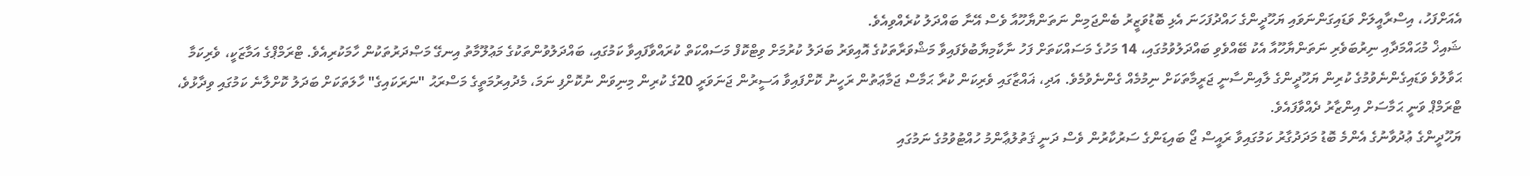އެއަށްފަހު، އިސްރާއީލަށް ވަޑައިގަންނަވައި ޔަހޫދީންގެ ހައްދުފަހަނަ އެޅި ބޮޑުވަޒީރު ބެންޖަމިން ނަތަންޔާހޫއާ ވެސް އޭނާ ބައްދަލު ކުރެއްވިއެވެ.
ޝައިޚް މުޙައްމަދާއި ނިރުބަވެރި ނަތަންޔާހޫއާ އެކު ބޭއްވެވި ބައްދަލުވުމުގައި، 14 މަހުގެ މަސައްކަތަށް ފަހު ނާކާމިޔާބުވެފައިވާ މަޝްވަރާތަކުގެ އޮއިވަރު ބަދަލު ކުރުމަށް ވިޓްކޮފް މަސައްކަތް ކުރައްވާފައިވާ ކަމުގައި، ބައްދަލުވުންތަކުގެ މަޢުލޫމާތު އިނގޭ މަޞްދަރުތަކުން ހާމަކުރިއެވެ. ޓްރަމްޕްގެ އަމާޒަކީ، ވެރިކަމާ ޙަވާލުވެ ވަޑައިގެންނެވުމުގެ ކުރިން ޔަހޫދީންގެ ލާއިންސާނީ ޖަރީމާތަކަށް ނިމުމެއް ގެންނެވުމެވެ. އަދި، ޣައްޒާގައި ވެރިކަން ކުރާ ޙަމާސް ޖަމާޢަތުން ރަހީނު ކޮށްފައިވާ އަސީރުން ޖަނަވަރީ 20ގެ ކުރިން މިނިވަން ނުކޮށްފި ނަމަ، މެދުއިރުމަތީގެ މަސްރަޙު "ނަރަކައިގެ" ހާލަތަކަށް ބަދަލު ކޮށްލާނެ ކަމުގައި ވިދާޅުވެ، ޓްރަމްޕް ވަނީ ޙަމާސަށް އިންޒާރު ދެއްވާފައެވެ.
ޔަހޫދީންގެ ޢުދުވާނުގެ އެންމެ ބޮޑު މަދަދުގާރު ކަމުގައިވާ ރައީސް ޖޯ ބައިޑަންގެ ސަރުކާރުން ވެސް ދަނީ ޤަތުލުޢާންމު ހުއްޓުވުމުގެ ނަމުގައި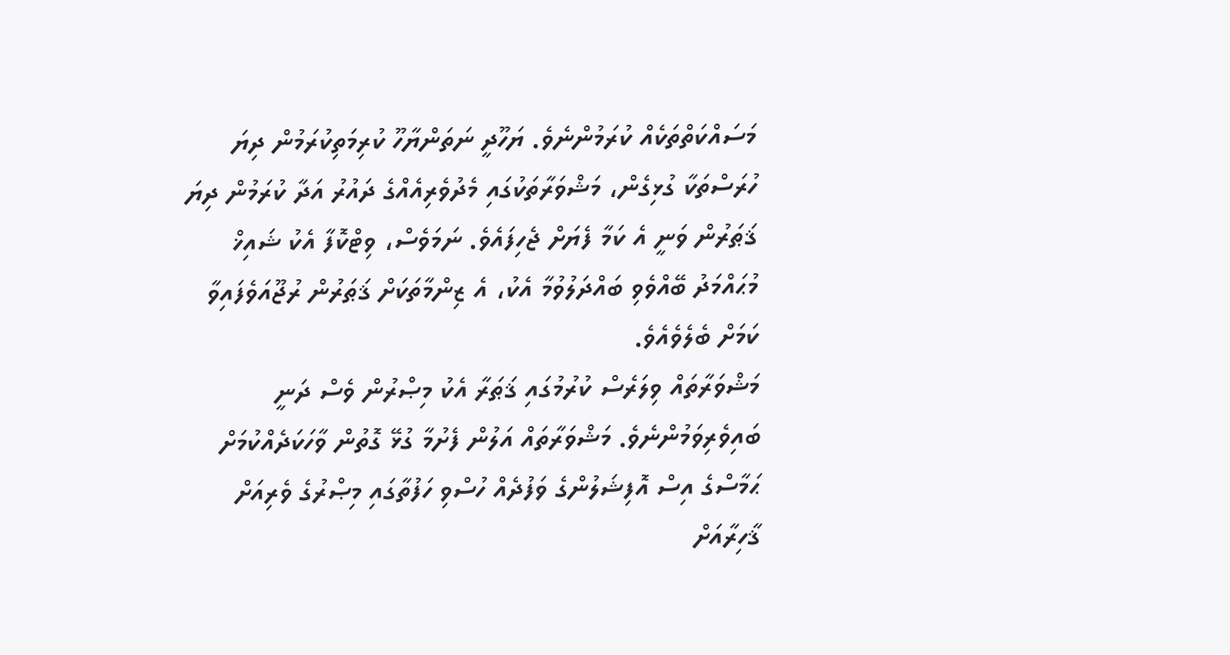މަސައްކަތްތަކެއް ކުރަމުންނެވެ. ޔަހޫދީ ނަތަންޔާހޫ ކުރިމަތިކުރަމުން ދިޔަ ހުރަސްތަކާ ގުޅިގެން، މަޝްވަރާތަކުގައި މެދުވެރިއެއްގެ ދައުރު އަދާ ކުރަމުން ދިޔަ ޤަޠަރުން ވަނީ އެ ކަމާ ފެޔަށް ޖެހިފައެވެ. ނަމަވެސް، ވިޓްކޮފާ އެކު ޝައިޚް މުޙައްމަދު ބޭއްވެވި ބައްދަލުވުމާ އެކު، އެ ޒިންމާތަކަށް ޤަޠަރުން ރުޖޫއަވެފައިވާ ކަމަށް ބެލެވެއެވެ.
މަޝްވަރާތައް ވިލަރެސް ކުރުމުގައި ޤަޠަރާ އެކު މިޞްރުން ވެސް ދަނީ ބައިވެރިވަމުންނެވެ. މަޝްވަރާތައް އަލުން ފެށުމާ ގުޅޭ ގޮތުން ވާހަކަދެއްކުމަށް ޙަމާސްގެ އިސް އޮފިޝަލުންގެ ވަފުދެއް ހުސްވި ހަފުތާގައި މިޞްރުގެ ވެރިއަށް ޤާހިރާއަށް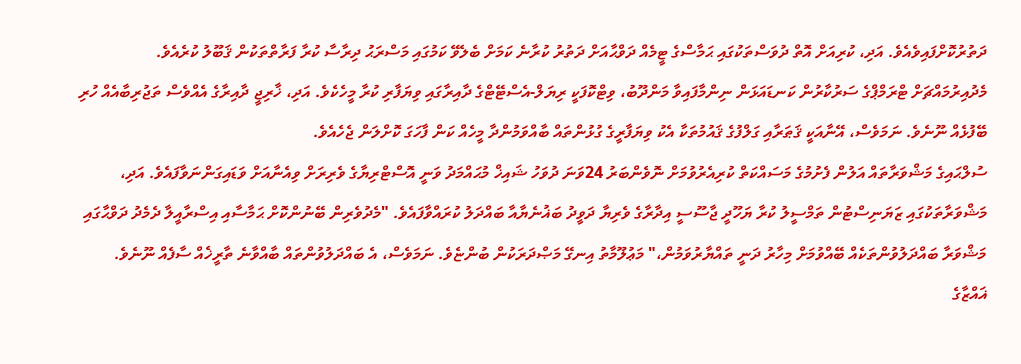ދަތުރުކޮށްފައިވެއެވެ. އަދި، ކުރިއަށް އޮތް ދުވަސްތަކުގައި ޙަމާސްގެ ޓީމެއް ދަވްޙާއަށް ދަތުރު ކުރާނެ ކަމަށް ބެލެވޭ ކަމުގައި މަސްރަޙު ދިރާސާ ކުރާ ފަރާތްތަކުން ޤަބޫލު ކުރެއެވެ.
މެދުއިރުމައްޗަށް ޓްރަމްޕްގެ ސަރުކާރުން ކަނޑައަޅަން ނިންމާފައިވާ މަންދޫބު، ވިޓްކޮފަކީ ރިޔަލް-އެސްޓޭޓްގެ ދާއިރާގައި ވިޔަފާރި ކުރާ މީހެކެވެ. އަދި، ޚާރިޖީ ދާއިރާގެ އެއްވެސް ތަޖުރިބާއެއް ހުރި ބޭފުޅެއް ނޫނެވެ. ނަމަވެސް، އޭނާއަކީ ޤަޠަރާއި ގަލްފުގެ ޤައުމުތަކާ އެކު ވިޔަފާރީގެ ގުޅުންތައް ބާއްވަމުންދާ މީހެއް ކަން ފާހަގަ ކޮށްލަން ޖެހެއެވެ.
ސުލްޙައިގެ މަޝްވަރާތައް އަލުން ފެށުމުގެ މަސައްކަތް ކުރިއެރުވުމަށް ނޮވެންބަރު 24ވަނަ ދުވަހު ޝައިޚް މުޙައްމަދު ވަނީ އޮސްޓްރިޔާގެ ވެރިރަށް ވިއެނާއަށް ވަޑައިގަންނަވާފައެވެ. އަދި، މަޝްވަރާތަކުގައި ޒަޔަނިސްޓުން ތަމްސީލު ކުރާ ޔަހޫދީ ޖާސޫސީ އިދާރާގެ ވެރިޔާ ދަވީދު ބަޣުނެޔާއާ ބައްދަލު ކުރައްވާފައެވެ. "މެދުވެރިން ބޭނުންކޮށް ޙަމާސާއި އިސްރާއީލާ ދެމެދު ދަވްޙާގައި މަޝްވަރާ ބައްދަލުވުންތަކެއް ބޭއްވުމަށް މިހާރު ދަނީ ތައްޔާރުވަމުން،" މަޢުލޫމާތު އިނގޭ މަޞްދަރަކުން ބުންޏެވެ. ނަމަވެސް، އެ ބައްދަލުވުންތައް ބާއްވާނެ ތާރީޚެއް ސާފެއް ނޫނެވެ.
ޣައްޒާގެ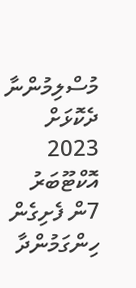މުސްލިމުންނާ ދެކޮޅަށް 2023 އޮކްޓޫބަރު 7ން ފެށިގެން ހިންގަމުންދާ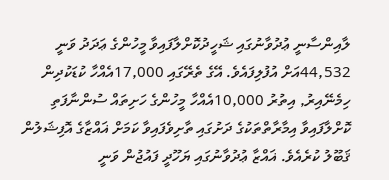ލާއިންސާނީ ޢުދުވާނުގައި ޝަހީދުކޮށްލާފައިވާ މީހުންގެ ޢަދަދު ވަނީ 44,532އަށް އުފުލިފައެވެ. އޭގެ ތެރޭގައި 17,000އެއްހާ ކުޑަކުދިން ހިމެނޭއިރު, އިތުރު 10,000އެއްހާ މީހުންގެ ހަށިތައް ސުންނާފަތި ކޮށްލާފައިވާ އިމާރާތްތަކުގެ ދަށުގައި ތާށިވެފައިވާ ކަމަށް ޣައްޒާގެ އޮފިޝަލުން ޤަބޫލު ކުރެއެވެ. ޣައްޒާ ޢުދުވާނުގައި ޔަހޫދީ ފައުޖުން ވަނީ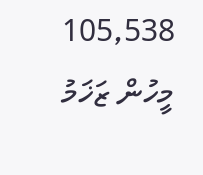105,538 މީހުން ޒަޚަމު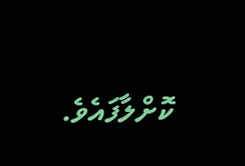ކޮށްލާފައެވެ.